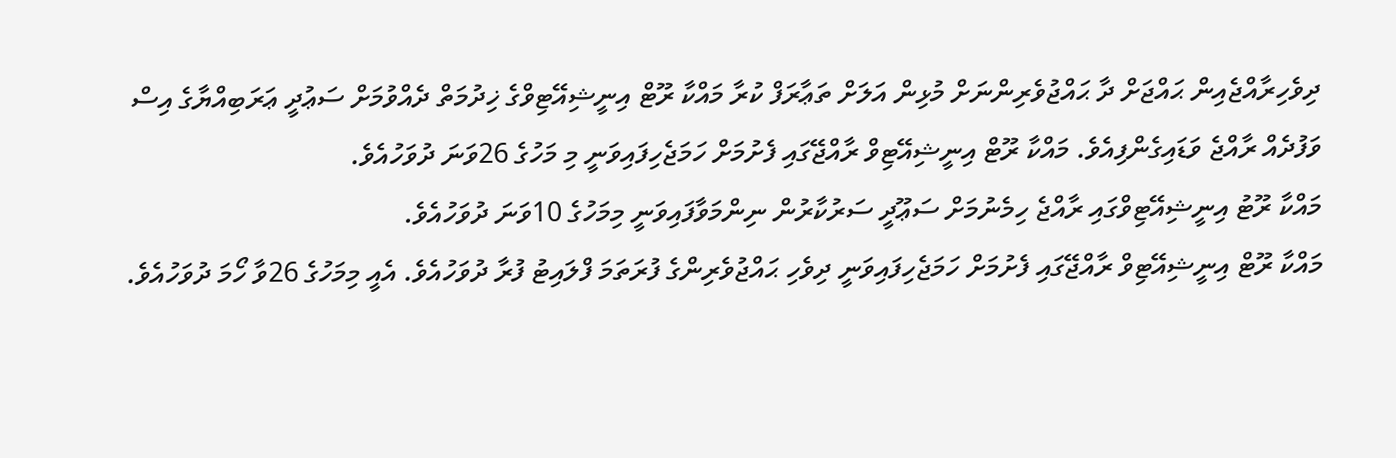ދިވެހިރާއްޖެއިން ޙައްޖަށް ދާ ޙައްޖުވެރިންނަށް މުޅިން އަލަށް ތަޢާރަފް ކުރާ މައްކާ ރޫޓް އިނީޝިއޭޓިވްގެ ޚިދުމަތް ދެއްވުމަށް ސަޢުދީ ޢަރަބިއްޔާގެ އިސް ވަފުދެއް ރާއްޖެ ވަޑައިގެންފިއެވެ. މައްކާ ރޫޓް އިނީޝިއޭޓިވް ރާއްޖޭގައި ފެށުމަށް ހަމަޖެހިފައިވަނީ މި މަހުގެ 26ވަނަ ދުވަހުއެވެ.
މައްކާ ރޫޓު އިނީޝިއޭޓިވްގައި ރާއްޖެ ހިމެނުމަށް ސަޢޫދީ ސަރުކާރުން ނިންމަވާފައިވަނީ މިމަހުގެ 10ވަނަ ދުވަހުއެވެ.
މައްކާ ރޫޓް އިނީޝިއޭޓިވް ރާއްޖޭގައި ފެށުމަށް ހަމަޖެހިފައިވަނީ ދިވެހި ޙައްޖުވެރިންގެ ފުރަތަމަ ފްލައިޓު ފުރާ ދުވަހުއެވެ. އެއީ މިމަހުގެ 26ވާ ހޯމަ ދުވަހުއެވެ.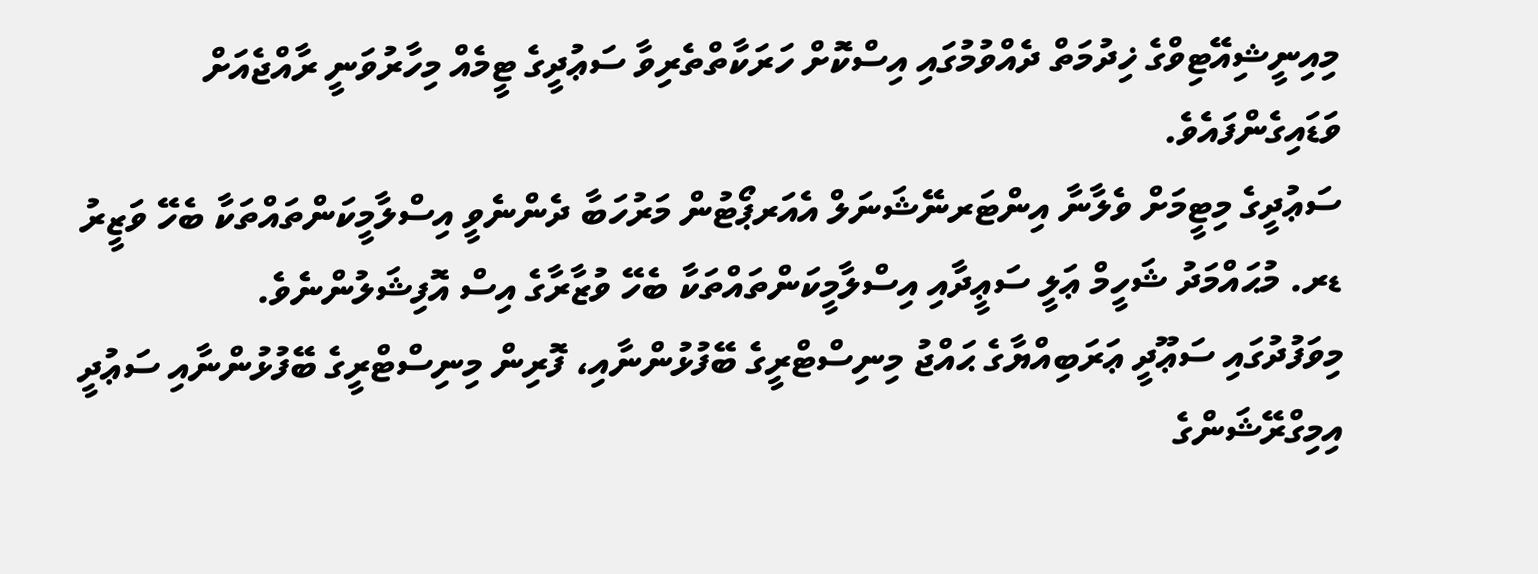މިއިނީޝިއޭޓިވްގެ ޚިދުމަތް ދެއްވުމުގައި އިސްކޮށް ހަރަކާތްތެރިވާ ސަޢުދީގެ ޓީމެއް މިހާރުވަނީ ރާއްޖެއަށް ވަޑައިގެންފައެވެ.
ސަޢުދީގެ މިޓީމަށް ވެލާނާ އިންޓަރނޭޝަނަލް އެއަރޕޯޓުން މަރުހަބާ ދެންނެވީ އިސްލާމީކަންތައްތަކާ ބެހޭ ވަޒީރު ޑރ. މުޙައްމަދު ޝަހީމް ޢަލީ ސަޢީދާއި އިސްލާމީކަންތައްތަކާ ބެހޭ ވުޒާރާގެ އިސް އޮފިޝަލުންނެވެ.
މިވަފުދުގައި ސަޢޫދީ ޢަރަބިއްޔާގެ ޙައްޖު މިނިސްޓްރީގެ ބޭފުޅުންނާއި، ފޮރިން މިނިސްޓްރީގެ ބޭފުޅުންނާއި ސަޢުދީ އިމިގްރޭޝަންގެ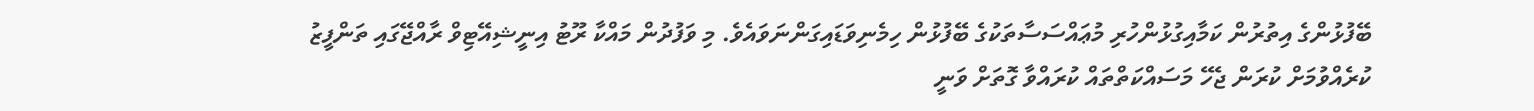ބޭފުޅުންގެ އިތުރުން ކަމާއިގުޅުންހުރި މުޢައްސަސާތަކުގެ ބޭފުޅުން ހިމެނިވަޑައިގަންނަވައެވެ. މި ވަފުދުން މައްކާ ރޫޓު އިނީޝިއޭޓިވް ރާއްޖޭގައި ތަންފީޒު ކުރެއްވުމަށް ކުރަން ޖެހޭ މަސައްކަތްތައް ކުރައްވާ ގޮތަށް ވަނީ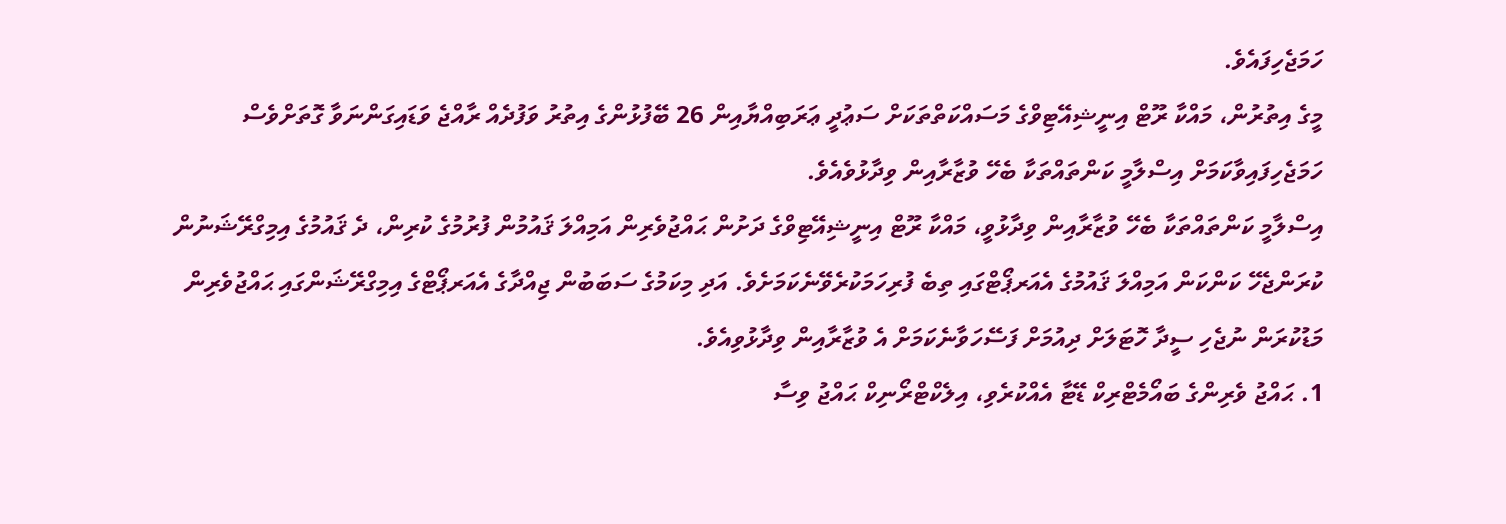ހަމަޖެހިފައެވެ.
މީގެ އިތުރުން، މައްކާ ރޫޓް އިނީޝިއޭޓިވްގެ މަސައްކަތްތަކަށް ސަޢުދީ ޢަރަބިއްޔާއިން 26 ބޭފުޅުންގެ އިތުރު ވަފުދެއް ރާއްޖެ ވަޑައިގަންނަވާ ގޮތަށްވެސް ހަމަޖެހިފައިވާކަމަށް އިސްލާމީ ކަންތައްތަކާ ބެހޭ ވުޒާރާއިން ވިދާޅުވެއެވެ.
އިސްލާމީ ކަންތައްތަކާ ބެހޭ ވުޒާރާއިން ވިދާޅުވީ، މައްކާ ރޫޓް އިނީޝިއޭޓިވްގެ ދަށުން ޙައްޖުވެރިން އަމިއްލަ ޤައުމުން ފުރުމުގެ ކުރިން، ދެ ޤައުމުގެ އިމިގްރޭޝަނުން ކުރަންޖެހޭ ކަންކަން އަމިއްލަ ޤައުމުގެ އެއަރޕޯޓްގައި ތިބެ ފުރިހަމަކުރެވޭނެކަމަށެވެ. އަދި މިކަމުގެ ސަބަބުން ޖިއްދާގެ އެއަރޕޯޓްގެ އިމިގްރޭޝަންގައި ޙައްޖުވެރިން މަޑުކުރަން ނުޖެހި ސީދާ ހޮޓަލަށް ދިއުމަށް ފަސޭހަވާނެކަމަށް އެ ވުޒާރާއިން ވިދާޅުވިއެވެ.
1. ޙައްޖު ވެރިންގެ ބައޯމެޓްރިކް ޑޭޓާ އެއްކުރެވި، އިލެކްޓްރޯނިކް ޙައްޖު ވިސާ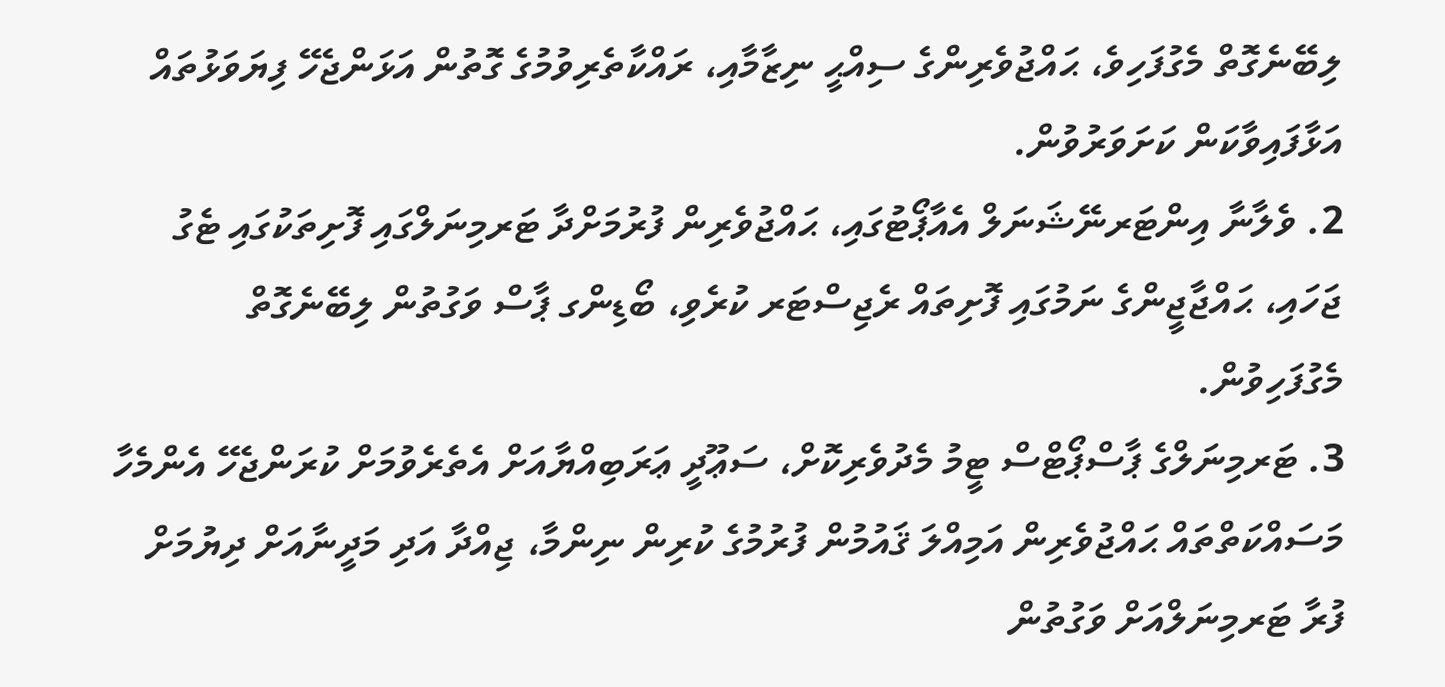ލިބޭނެގޮތް މެގުފަހިވެ، ޙައްޖުވެރިންގެ ސިއްޙީ ނިޒާމާއި، ރައްކާތެރިވުމުގެ ގޮތުން އަޅަންޖެހޭ ފިޔަވަޅުތައް އަޅާފައިވާކަން ކަށަވަރުވުން.
2. ވެލާނާ އިންޓަރނޭޝަނަލް އެއާޕޯޓުގައި، ޙައްޖުވެރިން ފުރުމަށްދާ ޓަރމިނަލްގައި ފޮށިތަކުގައި ޓެގު ޖަހައި، ޙައްޖާޖީންގެ ނަމުގައި ފޮށިތައް ރެޖިސްޓަރ ކުރެވި، ބޯޑިންގ ޕާސް ވަގުތުން ލިބޭނެގޮތް މެގުފަހިވުން.
3. ޓަރމިނަލްގެ ޕާސްޕޯޓްސް ޓީމު މެދުވެރިކޮށް، ސަޢޫދީ ޢަރަބިއްޔާއަށް އެތެރެވުމަށް ކުރަންޖެހޭ އެންމެހާ މަސައްކަތްތައް ޙައްޖުވެރިން އަމިއްލަ ޤައުމުން ފުރުމުގެ ކުރިން ނިންމާ، ޖިއްދާ އަދި މަދީނާއަށް ދިޔުމަށް ފުރާ ޓަރމިނަލްއަށް ވަގުތުން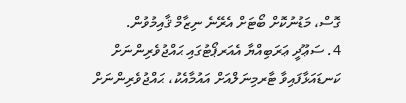ގޮސް، މަޑުނުކޮށް ބޯޓަށް އެރޭނެ ނިޒާމް ޤާއިމުވުން.
4. ސަޢޫދީ ޢަރަބިއްޔާ އެއަރޕޯޓުގައި ޙައްޖުވެރިންނަށް ކަނޑައަޅާފައިވާ ޓާރމިނަލްއަށް އައުމާއެކު، ޙައްޖުވެރިންނަށް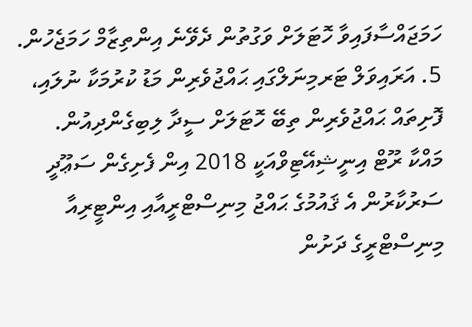ހަމަޖައްސާފައިވާ ހޮޓަލަށް ވަގުތުން ދެވޭނެ އިންތިޒާމް ހަމަޖެހުން.
5. އަރައިވަލް ޓަރމިނަލްގައި ޙައްޖުވެރިން މަޑު ކުރުމަކާ ނުލައި، ފޮށިތައް ޙައްޖުވެރިން ތިބޭ ހޮޓަލަށް ސީދާ ލިބިގެންދިއުން.
މައްކާ ރޫޓް އިނީޝިއޭޓިވްއަކީ 2018 އިން ފެށިގެން ސަޢޫދީ ސަރުކާރުން އެ ޤައުމުގެ ޙައްޖު މިނިސްޓްރީއާއި އިންޓީރިއާ މިނިސްޓްރީގެ ދަށުން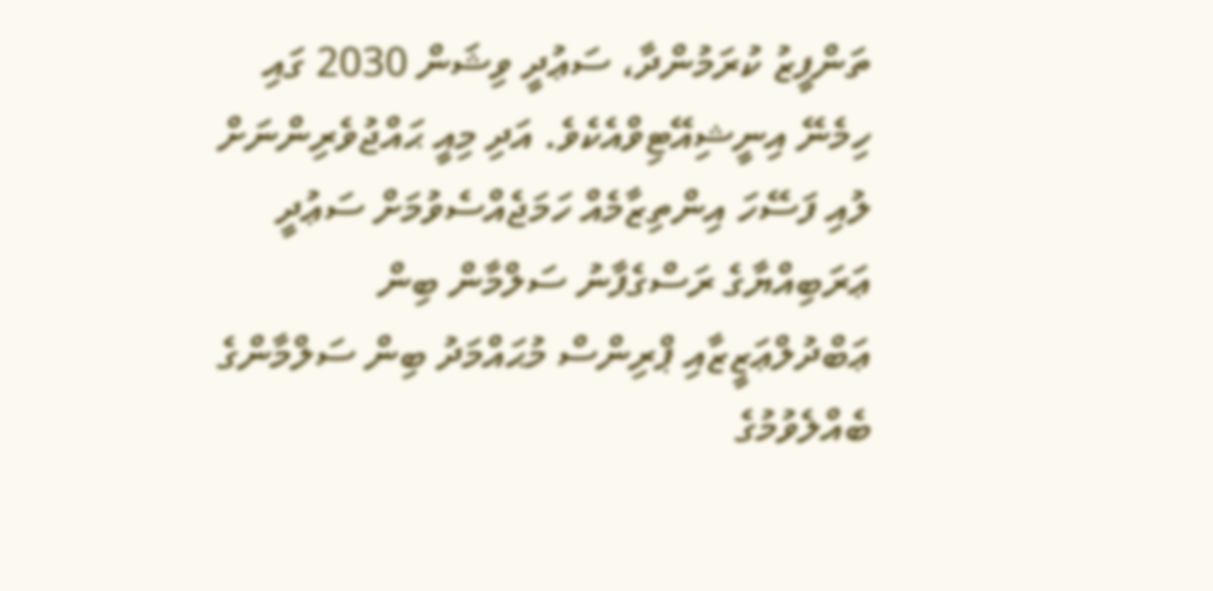ތަންފީޒު ކުރަމުންދާ، ސަޢުދީ ވިޝަން 2030 ގައި ހިމެނޭ އިނީޝިއޭޓިވްއެކެވެ. އަދި މިއީ ޙައްޖުވެރިންނަށް ލުއި ފަސޭހަ އިންތިޒާމެއް ހަމަޖެއްސެވުމަށް ސަޢުދީ ޢަރަބިއްޔާގެ ރަސްގެފާނު ސަލްމާން ބިން ޢަބްދުލްޢަޒީޒާއި ޕްރިންސް މުޙައްމަދު ބިން ސަލްމާންގެ ބެއްލެވުމުގެ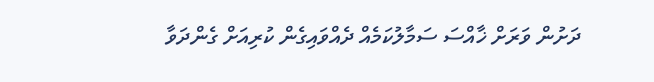ދަށުން ވަރަށް ޚާއްސަ ސަމާލުކަމެއް ދެއްވައިގެން ކުރިއަށް ގެންދަވާ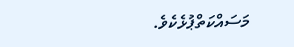މަސައްކަތްޕުޅެކެވެ.